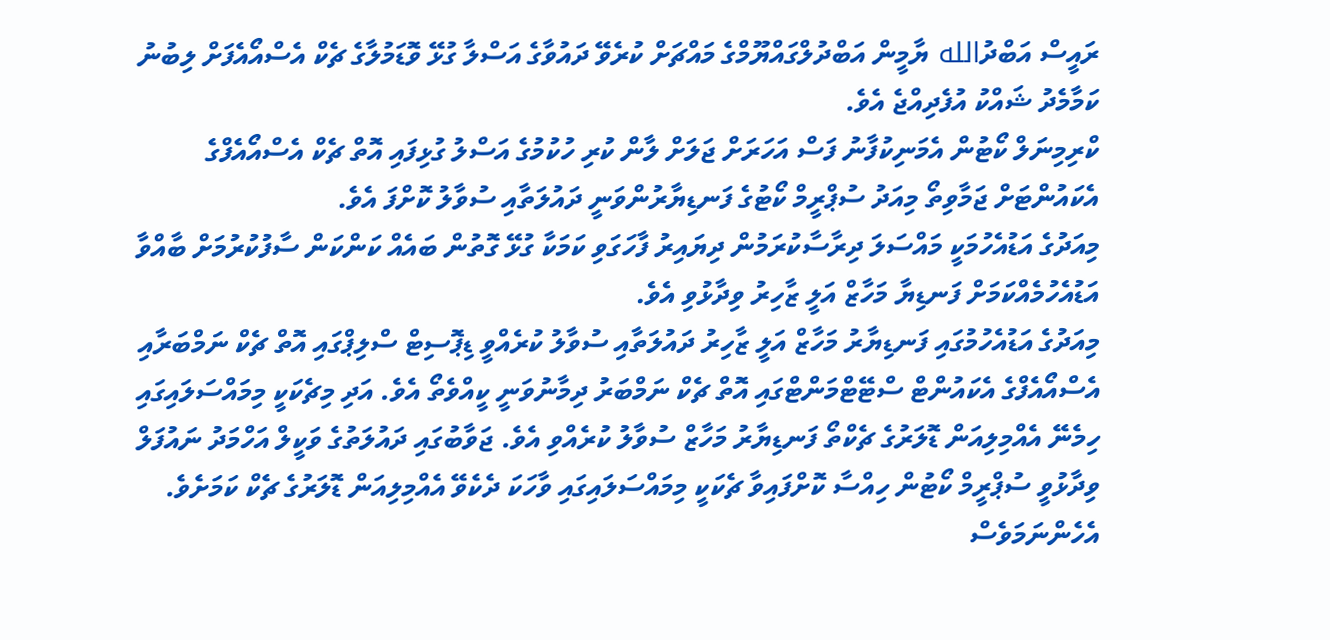ރައީސް އަބްދުالله ޔާމީން އަބްދުލްގައްޔޫމްގެ މައްޗަށް ކުރެވޭ ދައުވާގެ އަސްލާ ގުޅޭ ވޮޑަމުލާގެ ޗެކް އެސްއޯއެފަށް ލިބުނު ކަމާމެދު ޝައްކު އުފެދިއްޖެ އެވެ.
ކްރިމިނަލް ކޯޓުން އެމަނިކުފާނު ފަސް އަހަރަށް ޖަލަށް ލާން ކުރި ހުކުމުގެ އަސްލު ގުޅިފައި އޮތް ޗެކް އެސްއޯއެފްގެ އެކައުންޓަށް ޖަމާވިތޯ މިއަދު ސުޕްރީމް ކޯޓުގެ ފަނޑިޔާރުންވަނީ ދައުލަތާއި ސުވާލު ކޮށްފަ އެވެ.
މިއަދުގެ އަޑުއެހުމަކީ މައްސަލަ ދިރާސާކުރަމުން ދިޔައިރު ފާހަގަވި ކަމަކާ ގުޅޭ ގޮތުން ބައެއް ކަންކަން ސާފުކުރުމަށް ބާއްވާ އަޑުއެހުމެއްކަމަށް ފަނޑިޔާ މަހާޒް އަލީ ޒާހިރު ވިދާޅުވި އެވެ.
މިއަދުގެ އަޑުއެހުމުގައި ފަނޑިޔާރު މަހާޒް އަލީ ޒާހިރު ދައުލަތާއި ސުވާލު ކުރެއްވީ ޑިޕޮސިޓް ސްލިޕްގައި އޮތް ޗެކް ނަމްބަރާއި އެސްއޯއެފްގެ އެކައުންޓް ސްޓޭޓްމަންޓްގައި އޮތް ޗެކް ނަމްބަރު ދިމާނުވަނީ ކީއްވެތޯ އެވެ. އަދި މިޗެކަކީ މިމައްސަލައިގައި ހިމެނޭ އެއްމިލިއަން ޑޮލަރުގެ ޗެކްތޯ ފަނޑިޔާރު މަހާޒް ސުވާލު ކުރެއްވި އެވެ. ޖަވާބުގައި ދައުލަތުގެ ވަކީލް އަހްމަދު ނައުފަލް ވިދާޅުވީ ސުޕްރީމް ކޯޓުން ހިއްސާ ކޮށްފައިވާ ޗެކަކީ މިމައްސަލައިގައި ވާހަކަ ދެކެވޭ އެއްމިލިއަން ޑޮލަރުގެ ޗެކް ކަމަށެވެ.
އެހެންނަމަވެސް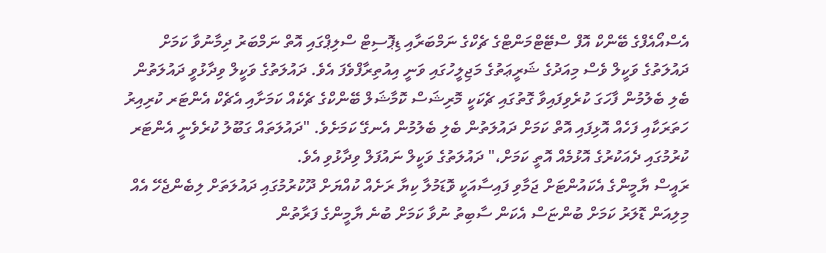އެސްއޯއެފްގެ ބޭންކް އޮފް ސްޓޭޓްމަންޓްގެ ޗެކްގެ ނަމްބަރާއި ޑިޕޮސިޓް ސްލިޕްގައި އޮތް ނަމްބަރު ދިމާނުވާ ކަމަށް ދައުލަތުގެ ވަކީލް ވެސް މިއަދުގެ ޝަރީޢަތުގެ މަޖިލީހުގައި ވަނީ އިއުތިރާފްވެފަ އެވެ. ދައުލަތުގެ ވަކީލް ވިދާޅުވީ ދައުލަތުން ބެލި ބެލުމުން ފާހަގަ ކުރެވިފައިވާ ގޮތުގައި ޗެކަކީ މޮރިޝަސް ކޮމާޝަލް ބޭންކްގެ ޗެކެއް ކަމަށާއި އެޗެކް އެންޓަރ ކުރިއިރު ހަތަރަކާއި ފަހެއް އޮޅިފައި އޮތް ކަމަށް ދައުލަތުން ބެލި ބެލުމުން އެނގޭ ކަމަށެވެ. "ދައުލަތައް ގަބޫލު ކުރެވެނީ އެންޓަރ ކުރުމުގައި ދެއަކުރުގެ އޮޅުމެއް އޮތީ ކަމަށް،" ދައުލަތުގެ ވަކީލް ނައުފަލް ވިދާޅުވި އެވެ.
ރައީސް ޔާމީންގެ އެކައުންޓަށް ޖަމާވި ފައިސާއަކީ ވޮޑަމުލާ ކިޔާ ރަށެއް ކުއްޔަށް ދޫކުރުމުގައި ދައުލަތަށް ލިބެންޖެހޭ އެއް މިލިއަން ޑޮލަރު ކަމަށް ބުންޏަސް އެކަން ސާބިތު ނުވާ ކަމަށް ބުނެ ޔާމީންގެ ފަރާތުން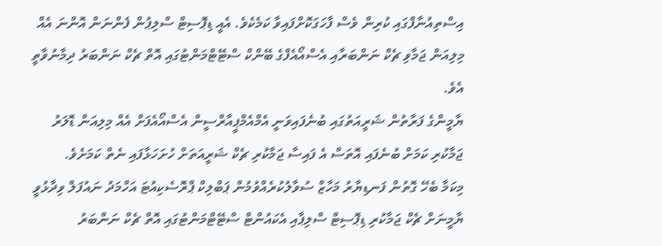އިސްތިއުނާފްގައި ކުރިން ވެސް ފާހަގަކޮށްފައިވާ ކަމެކެވެ. އެއީ ޑިޕޮސިޓް ސްލިޕުން ފެންނަން އޮންނަ އެއް މިލިއަން ޖަމާވި ޗެކް ނަންބަރާއި އެސްއޯއެފްގެ ބޭންކް ސްޓޭޓްމަންޓުގައި އޮތް ޗެކް ނަންބަރު ދިމާނުވާތީ އެވެ.
ޔާމީންގެ ފަރާތުން ޝަރީއަތުގައި ބުނެފައިވަނީ އެމްއެމްޕީއާރްސީން އެސްއޯއެފަށް އެއް މިލިއަން ޑޮލަރު ޖަމާކުރި ކަމަށް ބުނެފައި އޮތަސް އެ ފައިސާ ޖަމާކުރި ޗެކް ޝަރީއަތަށް ހުށަހަޅާފައި ނެތް ކަމަށެވެ.
މިކަމާ ބެހޭ ގޮތުން ފަނޑިޔާރު މަހާޒް ސުވާލުކުރެއްވުމުން ޕަބްލިކް ޕްރޮސެކިއުޓަ އަހްމަދު ނައުފަލް ވިދާޅުވީ ޔާމީނަށް ޗެކް ޖަމާކުރި ޑިޕޮސިޓް ސްލިޕާއި އެކައުންޓް ސްޓޭޓްމަންޓުގައި އޮތް ޗެކް ނަންބަރު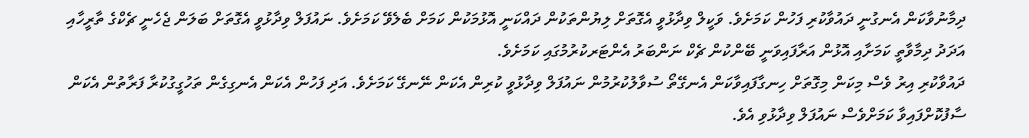ދިމާނުވާކަން އެނގުނީ ދައުވާކުރި ފަހުން ކަމަށެވެ. ވަކީލް ވިދާޅުވީ އެގޮތަށް ލިޔުންތަކުން ދައްކަނީ އޮޅުމަކުން ކަމަށް ބެލެވޭ ކަމަށެވެ. ނައުފަލް ވިދާޅުވީ އެގޮތަށް ބަލަން ޖެހެނީ ޗެކްގެ ތާރީހާއި އަދަދު ދިމާވާތީ ކަމަށާއި އޮޅުން އަރާފައިވަނީ ބޭންކުން ޗެކް ނަންބަރު އެންޓަރކުރުމުގައި ކަމަށެވެ.
ދައުވާކުރި އިރު ވެސް މިކަން މިގޮތަށް ހިނގާފައިވާކަން އެނގޭތޯ ސުވާލުކުރުމުން ނައުފަލް ވިދާޅުވީ ކުރިން އެކަން ނޭނގޭ ކަމަށެވެ. އަދި ފަހުން އެކަން އެނގިގެން ތަހުގީގުކުރާ ފަރާތުން އެކަން ސާފުކޮށްފައިވާ ކަމަށްވެސް ނައުފަލް ވިދާޅުވި އެވެ.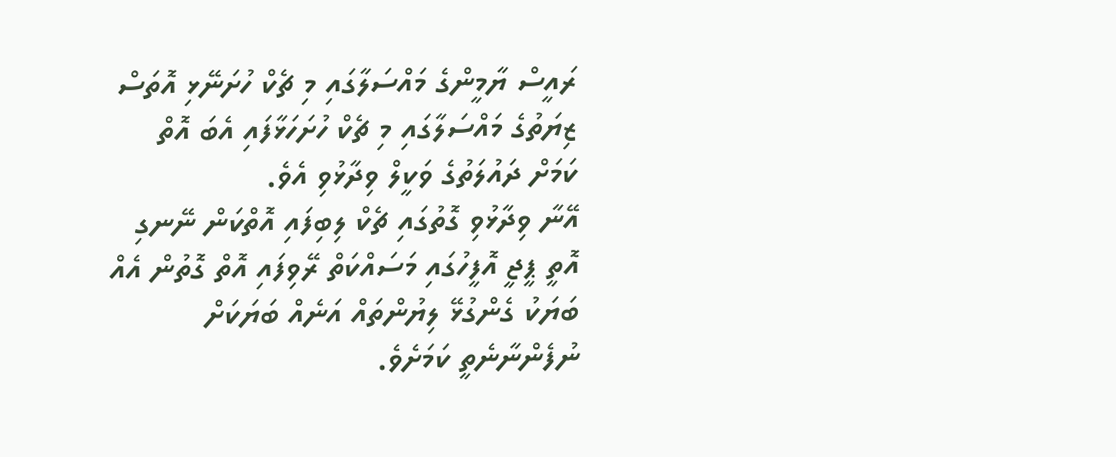ރައީސް ޔާމީންގެ މައްސަލާގައި މި ޗެކް ހުށަނޭޅި އޮތަސް ޒިޔަތުގެ މައްސަލާގައި މި ޗެކް ހުށަހަޅާފައި އެބަ އޮތް ކަމަށް ދައުލަތުގެ ވަކީލް ވިދާޅުވި އެވެ.
އޭނާ ވިދާޅުވި ގޮތުގައި ޗެކް ލިބިފައި އޮތްކަން ނޭނގި އޮތީ ޕީޖީ އޮފީހުގައި މަސައްކަތް ރޭވިފައި އޮތް ގޮތުން އެއް ބަޔަކު ގެންގުޅޭ ލިޔުންތައް އަނެއް ބަޔަކަށް ނުފެންނާނެތީ ކަމަށެވެ.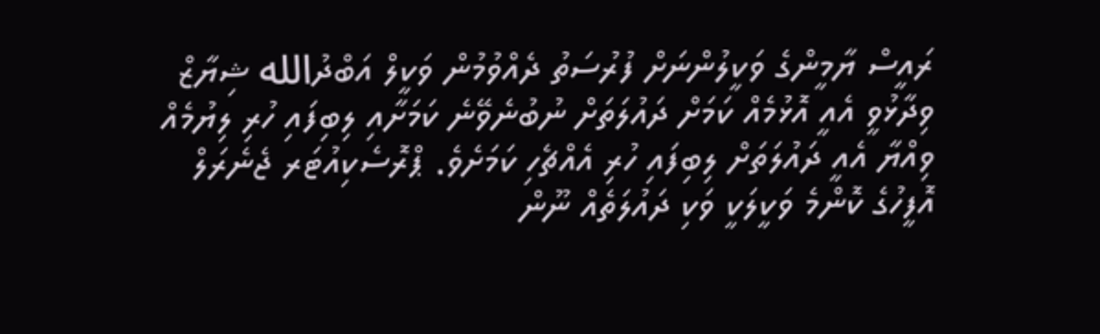ރައީސް ޔާމީންގެ ވަކީލުންނަށް ފުރުސަތު ދެއްވުމުން ވަކީލް އަބްދުالله ޝިޔާޒް ވިދާޅުވީ އެއީ އޮޅުމެއް ކަމަށް ދައުލަތަށް ނުބުނެވޭނެ ކަމަށާއި ލިބިފައި ހުރި ލިޔުމެއް ވިއްޔާ އެއީ ދައުލަތަށް ލިބިފައި ހުރި އެއްޗެހި ކަމަށެވެ. ޕްރޮސެކިއުޓަރ ޖެނެރަލް އޮފީހުގެ ކޮންމެ ވަކީލަކީ ވަކި ދައުލަތެއް ނޫން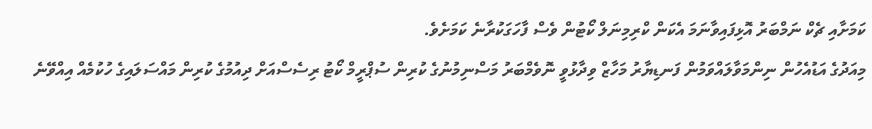ކަމަށާއި ޗެކް ނަމްބަރު އޮޅިފައިވާނަމަ އެކަން ކްރިމިނަލް ކޯޓުން ވެސް ފާހަގަކުރާނެ ކަމަށެވެ.
މިއަދުގެ އަޑުއެހުން ނިންމަވާލައްވަމުން ފަނޑިޔާރު މަހާޒް ވިދާޅުވީ ނޮވެމްބަރު މަސްނިމުނުގެ ކުރިން ސުޕްރީމް ކޯޓު ރިސެސްއަށް ދިއުމުގެ ކުރިން މައްސަލައިގެ ހުކުމެއް އިއްވޭނެ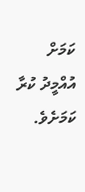ކަމަށް އުއްމީދު ކުރާ ކަމަށެވެ.